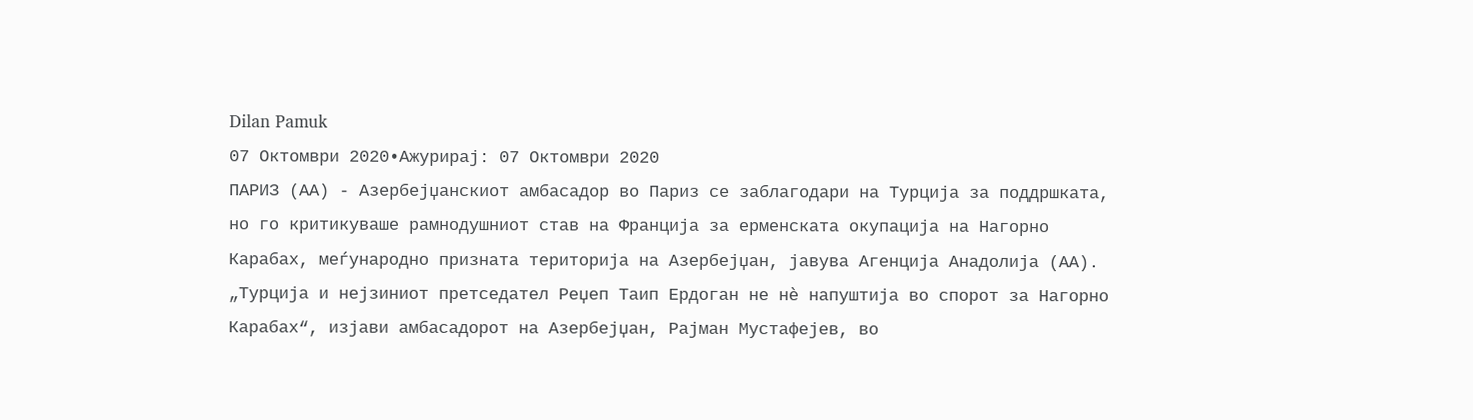Dilan Pamuk
07 Октомври 2020•Ажурирај: 07 Октомври 2020
ПАРИЗ (АА) - Азербејџанскиот амбасадор во Париз се заблагодари на Турција за поддршката, но го критикуваше рамнодушниот став на Франција за ерменската окупација на Нагорно Карабах, меѓународно призната територија на Азербејџан, јавува Агенција Анадолија (АА).
„Турција и нејзиниот претседател Реџеп Таип Ердоган не нѐ напуштија во спорот за Нагорно Карабах“, изјави амбасадорот на Азербејџан, Рајман Мустафејев, во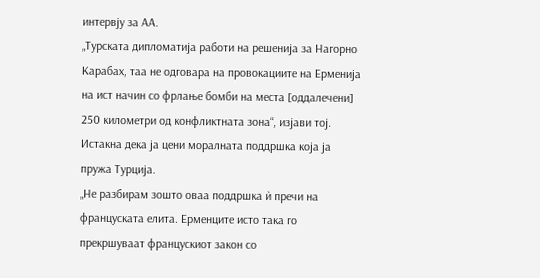интервју за АА.
„Турската дипломатија работи на решенија за Нагорно Карабах, таа не одговара на провокациите на Ерменија на ист начин со фрлање бомби на места [оддалечени] 250 километри од конфликтната зона“, изјави тој.
Истакна дека ја цени моралната поддршка која ја пружа Турција.
„Не разбирам зошто оваа поддршка ѝ пречи на француската елита. Ерменците исто така го прекршуваат францускиот закон со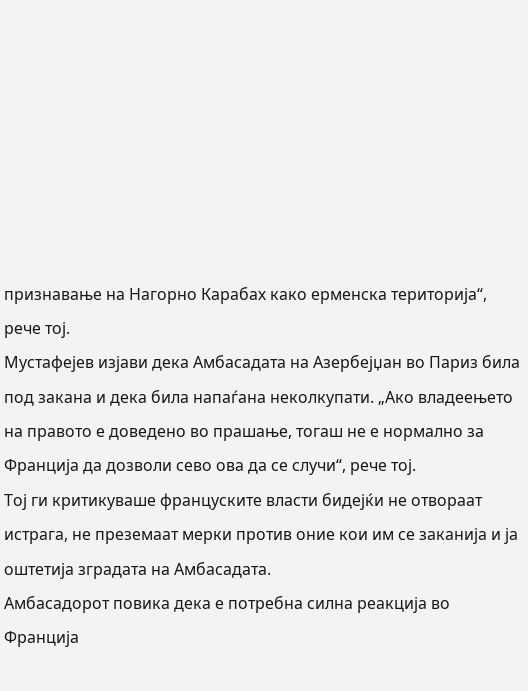признавање на Нагорно Карабах како ерменска територија“, рече тој.
Мустафејев изјави дека Амбасадата на Азербејџан во Париз била под закана и дека била напаѓана неколкупати. „Ако владеењето на правото е доведено во прашање, тогаш не е нормално за Франција да дозволи сево ова да се случи“, рече тој.
Тој ги критикуваше француските власти бидејќи не отвораат истрага, не преземаат мерки против оние кои им се заканија и ја оштетија зградата на Амбасадата.
Амбасадорот повика дека е потребна силна реакција во Франција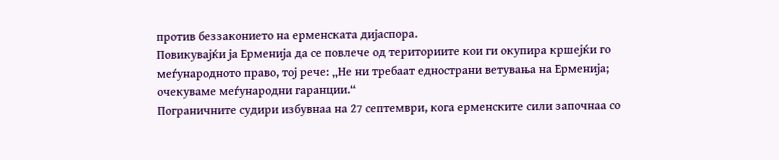против беззаконието на ерменската дијаспора.
Повикувајќи ја Ерменија да се повлече од териториите кои ги окупира кршејќи го меѓународното право, тој рече: „Не ни требаат еднострани ветувања на Ерменија; очекуваме меѓународни гаранции.“
Пограничните судири избувнаа на 27 септември, кога ерменските сили започнаа со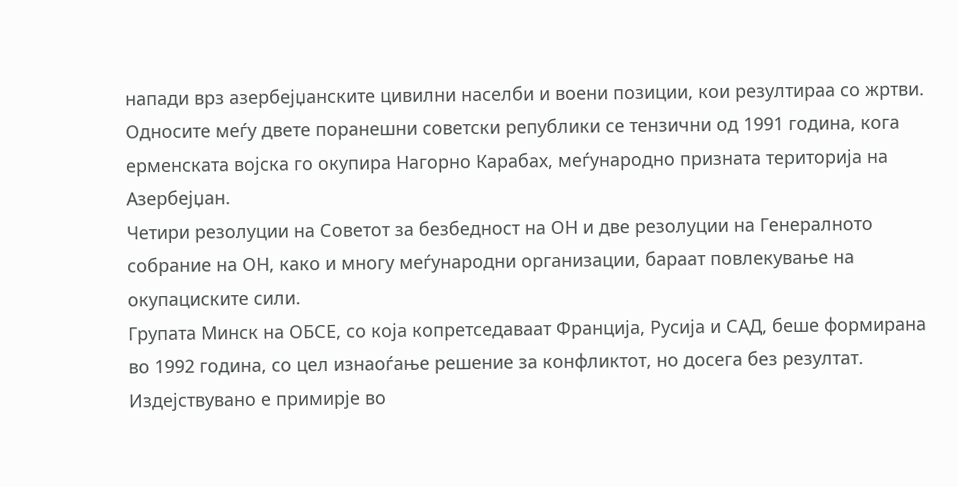напади врз азербејџанските цивилни населби и воени позиции, кои резултираа со жртви.
Односите меѓу двете поранешни советски републики се тензични од 1991 година, кога ерменската војска го окупира Нагорно Карабах, меѓународно призната територија на Азербејџан.
Четири резолуции на Советот за безбедност на ОН и две резолуции на Генералното собрание на ОН, како и многу меѓународни организации, бараат повлекување на окупациските сили.
Групата Минск на ОБСЕ, со која копретседаваат Франција, Русија и САД, беше формирана во 1992 година, со цел изнаоѓање решение за конфликтот, но досега без резултат. Издејствувано е примирје во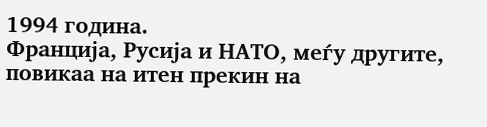1994 година.
Франција, Русија и НАТО, меѓу другите, повикаа на итен прекин на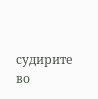судирите во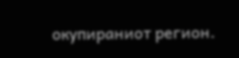окупираниот регион.